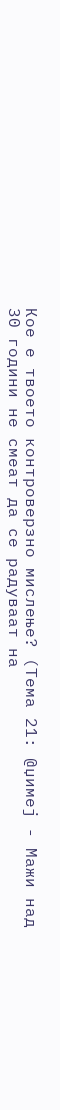Кое е твоето контроверзно мислење? (Тема 21: @џимеј - Мажи над 30 години не смеат да се радуваат на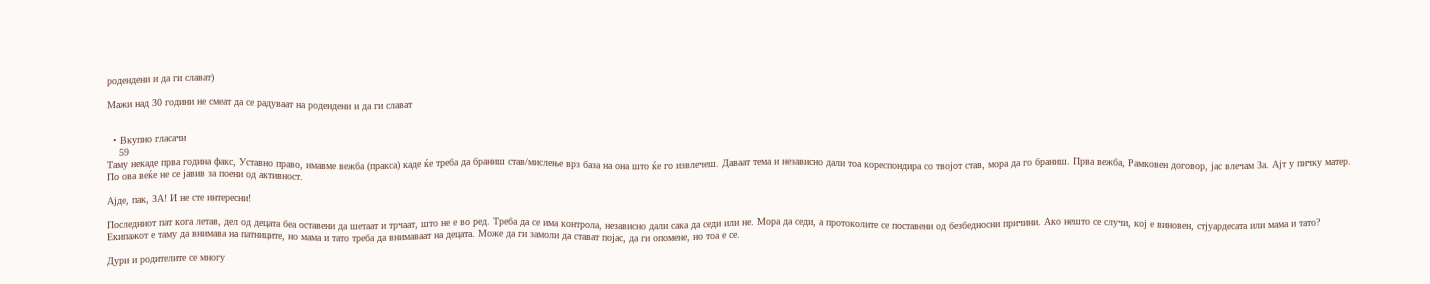родендени и да ги слават)

Мажи над 30 години не смеат да се радуваат на родендени и да ги слават


  • Вкупно гласачи
    59
Таму некаде прва година факс, Уставно право, имавме вежба (пракса) каде ќе треба да браниш став/мислење врз база на она што ќе го извлечеш. Даваат тема и независно дали тоа кореспондира со твојот став, мора да го браниш. Прва вежба, Рамковен договор, јас влечам За. Ајт у пичку матер. По ова веќе не се јавив за поени од активност.

Ајде, пак, ЗА! И не сте интересни!

Последниот пат кога летав, дел од децата беа оставени да шетаат и трчаат, што не е во ред. Треба да се има контрола, независно дали сака да седи или не. Мора да седи, а протоколите се поставени од безбедносни причини. Ако нешто се случи, кој е виновен, стјуардесата или мама и тато? Екипажот е таму да внимава на патниците, но мама и тато треба да внимаваат на децата. Може да ги замоли да стават појас, да ги опомене, но тоа е се.

Дури и родителите се многу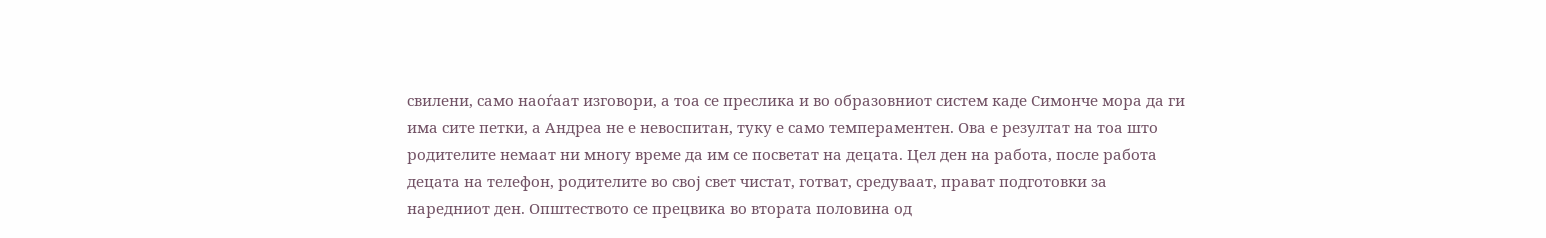свилени, само наоѓаат изговори, а тоа се преслика и во образовниот систем каде Симонче мора да ги има сите петки, а Андреа не е невоспитан, туку е само темпераментен. Ова е резултат на тоа што родителите немаат ни многу време да им се посветат на децата. Цел ден на работа, после работа децата на телефон, родителите во свој свет чистат, готват, средуваат, прават подготовки за наредниот ден. Општеството се прецвика во втората половина од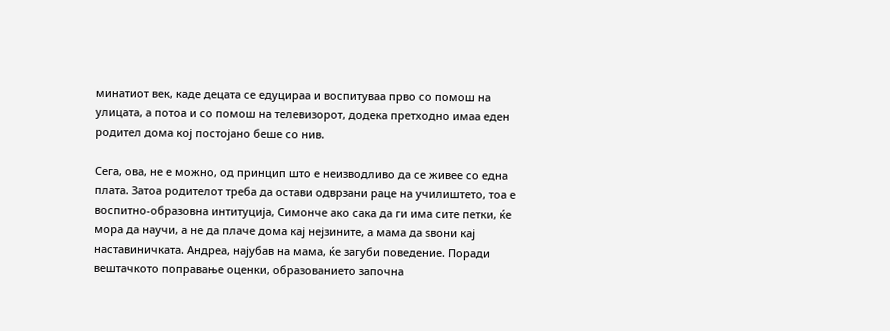минатиот век, каде децата се едуцираа и воспитуваа прво со помош на улицата, а потоа и со помош на телевизорот, додека претходно имаа еден родител дома кој постојано беше со нив.

Сега, ова, не е можно, од принцип што е неизводливо да се живее со една плата. Затоа родителот треба да остави одврзани раце на училиштето, тоа е воспитно-образовна интитуција, Симонче ако сака да ги има сите петки, ќе мора да научи, а не да плаче дома кај нејзините, а мама да ѕвони кај наставиничката. Андреа, најубав на мама, ќе загуби поведение. Поради вештачкото поправање оценки, образованието започна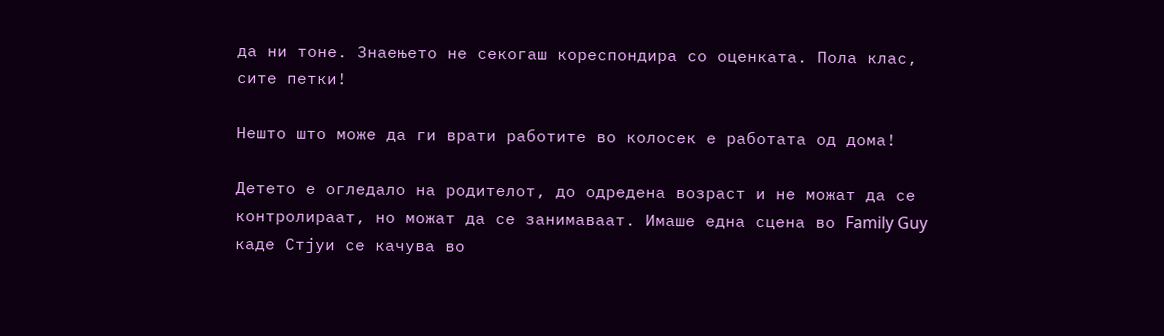да ни тоне. Знаењето не секогаш кореспондира со оценката. Пола клас, сите петки!

Нешто што може да ги врати работите во колосек е работата од дома!

Детето е огледало на родителот, до одредена возраст и не можат да се контролираат, но можат да се занимаваат. Имаше една сцена во Family Guy каде Стјуи се качува во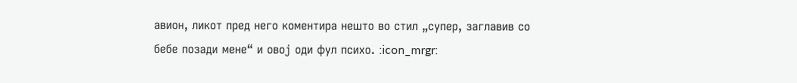авион, ликот пред него коментира нешто во стил „супер, заглавив со бебе позади мене“ и овој оди фул психо. :icon_mrgr: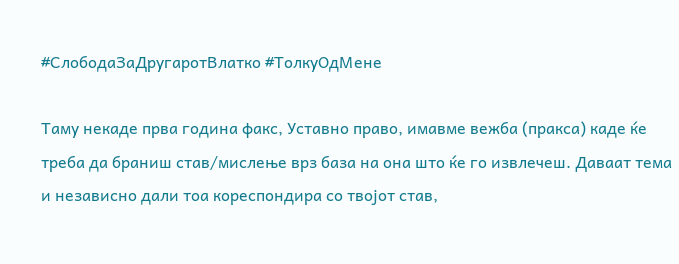#СлободаЗаДругаротВлатко #ТолкуОдМене

Таму некаде прва година факс, Уставно право, имавме вежба (пракса) каде ќе треба да браниш став/мислење врз база на она што ќе го извлечеш. Даваат тема и независно дали тоа кореспондира со твојот став,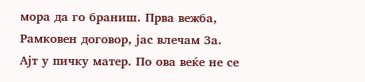мора да го браниш. Прва вежба, Рамковен договор, јас влечам За. Ајт у пичку матер. По ова веќе не се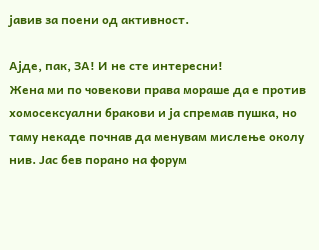јавив за поени од активност.

Ајде, пак, ЗА! И не сте интересни!
Жена ми по човекови права мораше да е против хомосексуални бракови и ја спремав пушка, но таму некаде почнав да менувам мислење околу нив. Јас бев порано на форум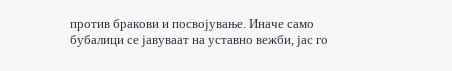против бракови и посвојување. Иначе само бубалици се јавуваат на уставно вежби, јас го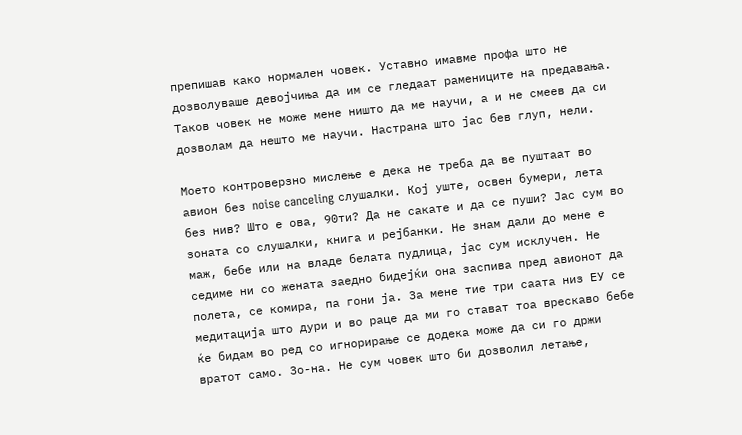препишав како нормален човек. Уставно имавме профа што не дозволуваше девојчиња да им се гледаат рамениците на предавања. Таков човек не може мене ништо да ме научи, а и не смеев да си дозволам да нешто ме научи. Настрана што јас бев глуп, нели.

Моето контроверзно мислење е дека не треба да ве пуштаат во авион без noise canceling слушалки. Кој уште, освен бумери, лета без нив? Што е ова, 90ти? Да не сакате и да се пуши? Јас сум во зоната со слушалки, книга и рејбанки. Не знам дали до мене е маж, бебе или на владе белата пудлица, јас сум исклучен. Не седиме ни со жената заедно бидејќи она заспива пред авионот да полета, се комира, па гони ја. За мене тие три саата низ ЕУ се медитација што дури и во раце да ми го стават тоа врескаво бебе ќе бидам во ред со игнорирање се додека може да си го држи вратот само. Зо-на. Не сум човек што би дозволил летање,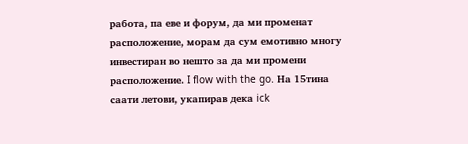работа, па еве и форум, да ми променат расположение, морам да сум емотивно многу инвестиран во нешто за да ми промени расположение. I flow with the go. На 15тина саати летови, укапирав дека ick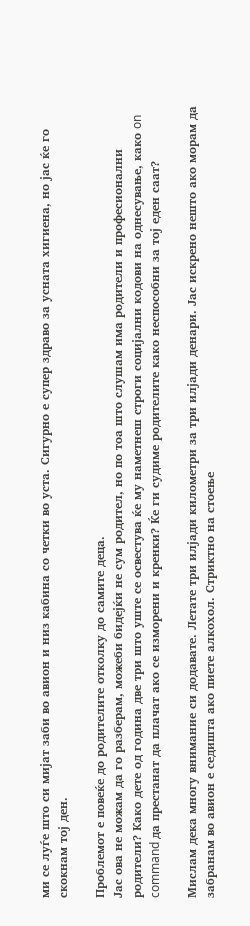ми се луѓе што си мијат заби во авион и низ кабина со четки во уста. Сигурно е супер здраво за усната хигиена, но јас ќе го скокнам тој ден.

Проблемот е повеќе до родителите отколку до самите деца.
Јас ова не можам да го разберам, можеби бидејќи не сум родител, но по тоа што слушам има родители и професионални родители? Како дете од година две три што уште се освестува ќе му наметнеш строги социјални кодови на однесување, како on command да престанат да плачат ако се изморени и кренки? Ќе ги судиме родителите како неспособни за тој еден саат?

Мислам дека многу внимание си додавате. Летате три илјади километри за три илјади денари. Јас искрено нешто ако морам да забранам во авион е седишта ако пиете алкохол. Стриктно на стоење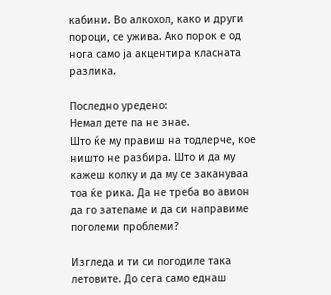кабини. Во алкохол, како и други пороци, се ужива. Ако порок е од нога само ја акцентира класната разлика.

Последно уредено:
Немал дете па не знае.
Што ќе му правиш на тодлерче, кое ништо не разбира. Што и да му кажеш колку и да му се закануваа тоа ќе рика. Да не треба во авион да го затепаме и да си направиме поголеми проблеми?

Изгледа и ти си погодиле така летовите. До сега само еднаш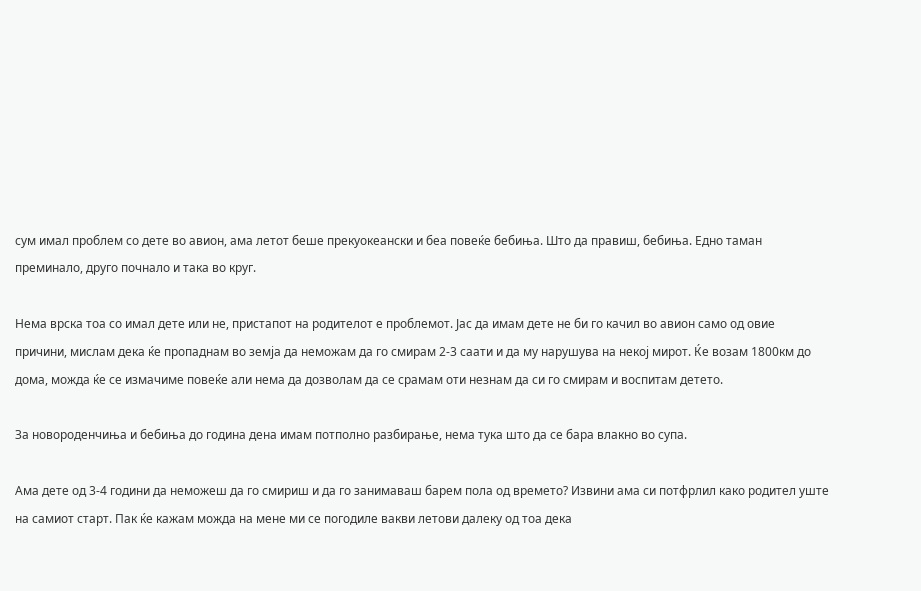сум имал проблем со дете во авион, ама летот беше прекуокеански и беа повеќе бебиња. Што да правиш, бебиња. Едно таман преминало, друго почнало и така во круг.

Нема врска тоа со имал дете или не, пристапот на родителот е проблемот. Јас да имам дете не би го качил во авион само од овие причини, мислам дека ќе пропаднам во земја да неможам да го смирам 2-3 саати и да му нарушува на некој мирот. Ќе возам 1800км до дома, можда ќе се измачиме повеќе али нема да дозволам да се срамам оти незнам да си го смирам и воспитам детето.

За новороденчиња и бебиња до година дена имам потполно разбирање, нема тука што да се бара влакно во супа.

Ама дете од 3-4 години да неможеш да го смириш и да го занимаваш барем пола од времето? Извини ама си потфрлил како родител уште на самиот старт. Пак ќе кажам можда на мене ми се погодиле вакви летови далеку од тоа дека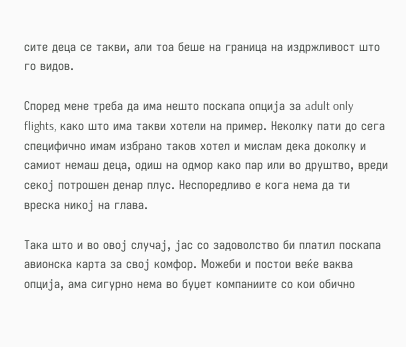сите деца се такви, али тоа беше на граница на издржливост што го видов.

Според мене треба да има нешто поскапа опција за adult only flights, како што има такви хотели на пример. Неколку пати до сега специфично имам избрано таков хотел и мислам дека доколку и самиот немаш деца, одиш на одмор како пар или во друштво, вреди секој потрошен денар плус. Неспоредливо е кога нема да ти вреска никој на глава.

Така што и во овој случај, јас со задоволство би платил поскапа авионска карта за свој комфор. Можеби и постои веќе ваква опција, ама сигурно нема во буџет компаниите со кои обично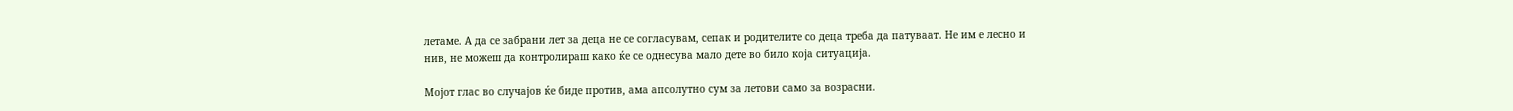летаме. А да се забрани лет за деца не се согласувам, сепак и родителите со деца треба да патуваат. Не им е лесно и нив, не можеш да контролираш како ќе се однесува мало дете во било која ситуација.

Мојот глас во случајов ќе биде против, ама апсолутно сум за летови само за возрасни.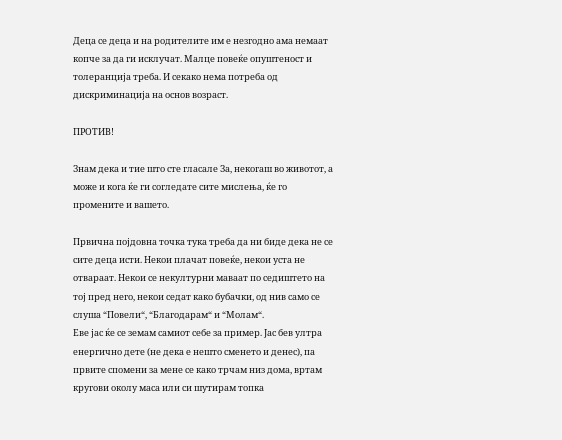Деца се деца и на родителите им е незгодно ама немаат копче за да ги исклучат. Малце повеќе опуштеност и толеранција треба. И секако нема потреба од дискриминација на основ возраст.

ПРОТИВ!

Знам дека и тие што сте гласале За, некогаш во животот, а може и кога ќе ги согледате сите мислења, ќе го промените и вашето.

Првична појдовна точка тука треба да ни биде дека не се сите деца исти. Некои плачат повеќе, некои уста не отвараат. Некои се некултурни маваат по седиштето на тој пред него, некои седат како бубачки, од нив само се слуша “Повели“, “Благодарам“ и “Молам“.
Еве јас ќе се земам самиот себе за пример. Јас бев ултра енергично дете (не дека е нешто сменето и денес), па првите спомени за мене се како трчам низ дома, вртам кругови околу маса или си шутирам топка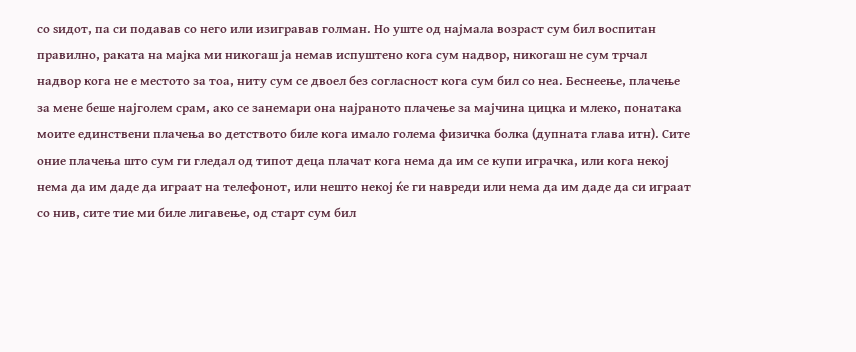со ѕидот, па си подавав со него или изигравав голман. Но уште од најмала возраст сум бил воспитан правилно, раката на мајка ми никогаш ја немав испуштено кога сум надвор, никогаш не сум трчал надвор кога не е местото за тоа, ниту сум се двоел без согласност кога сум бил со неа. Беснеење, плачење за мене беше најголем срам, ако се занемари она најраното плачење за мајчина цицка и млеко, понатака моите единствени плачења во детството биле кога имало голема физичка болка (дупната глава итн). Сите оние плачења што сум ги гледал од типот деца плачат кога нема да им се купи играчка, или кога некој нема да им даде да играат на телефонот, или нешто некој ќе ги навреди или нема да им даде да си играат со нив, сите тие ми биле лигавење, од старт сум бил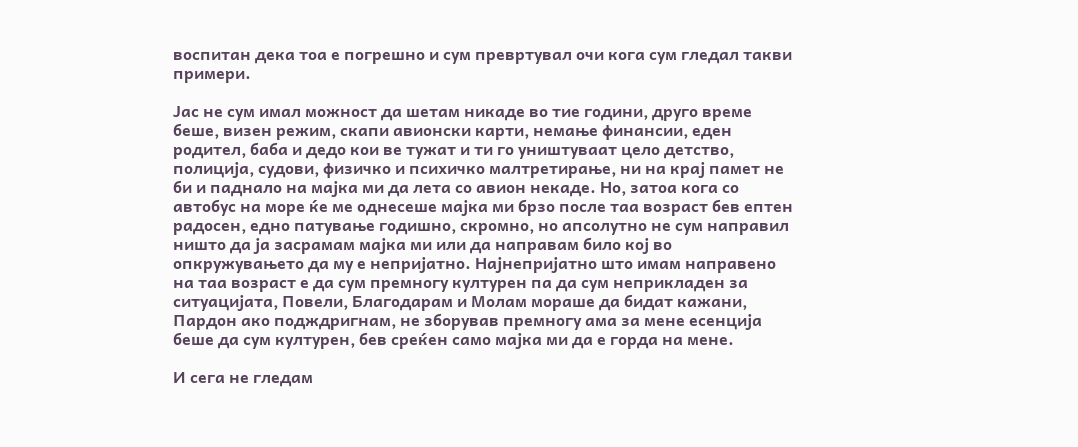воспитан дека тоа е погрешно и сум превртувал очи кога сум гледал такви примери.

Јас не сум имал можност да шетам никаде во тие години, друго време беше, визен режим, скапи авионски карти, немање финансии, еден родител, баба и дедо кои ве тужат и ти го уништуваат цело детство, полиција, судови, физичко и психичко малтретирање, ни на крај памет не би и паднало на мајка ми да лета со авион некаде. Но, затоа кога со автобус на море ќе ме однесеше мајка ми брзо после таа возраст бев ептен радосен, едно патување годишно, скромно, но апсолутно не сум направил ништо да ја засрамам мајка ми или да направам било кој во опкружувањето да му е непријатно. Најнепријатно што имам направено на таа возраст е да сум премногу културен па да сум неприкладен за ситуацијата, Повели, Благодарам и Молам мораше да бидат кажани, Пардон ако подждригнам, не зборував премногу ама за мене есенција беше да сум културен, бев среќен само мајка ми да е горда на мене.

И сега не гледам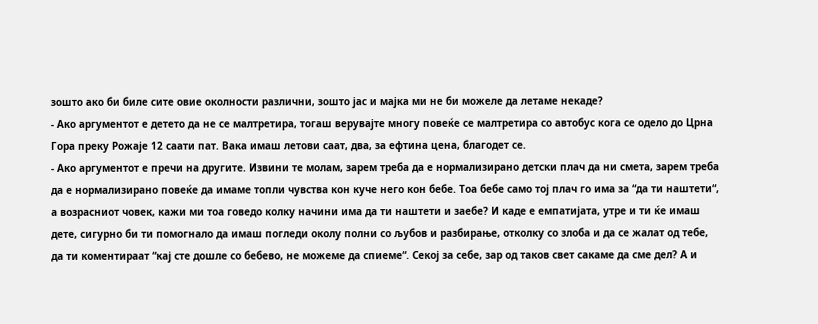зошто ако би биле сите овие околности различни, зошто јас и мајка ми не би можеле да летаме некаде?
- Ако аргументот е детето да не се малтретира, тогаш верувајте многу повеќе се малтретира со автобус кога се одело до Црна Гора преку Рожаје 12 саати пат. Вака имаш летови саат, два, за ефтина цена, благодет се.
- Ако аргументот е пречи на другите. Извини те молам, зарем треба да е нормализирано детски плач да ни смета, зарем треба да е нормализирано повеќе да имаме топли чувства кон куче него кон бебе. Тоа бебе само тој плач го има за “да ти наштети“, а возрасниот човек, кажи ми тоа говедо колку начини има да ти наштети и заебе? И каде е емпатијата, утре и ти ќе имаш дете, сигурно би ти помогнало да имаш погледи околу полни со љубов и разбирање, отколку со злоба и да се жалат од тебе, да ти коментираат “кај сте дошле со бебево, не можеме да спиеме“. Секој за себе, зар од таков свет сакаме да сме дел? А и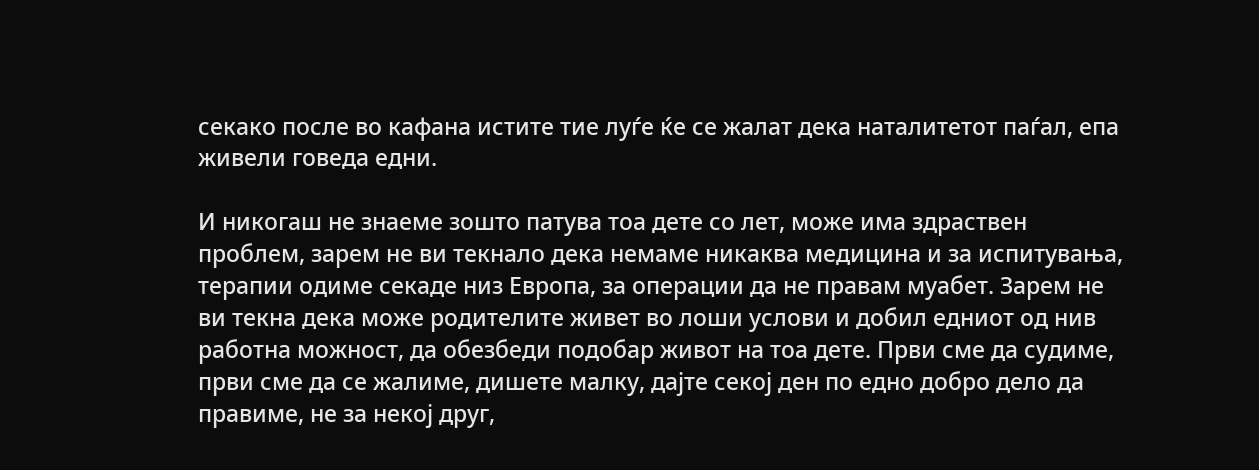секако после во кафана истите тие луѓе ќе се жалат дека наталитетот паѓал, епа живели говеда едни.

И никогаш не знаеме зошто патува тоа дете со лет, може има здраствен проблем, зарем не ви текнало дека немаме никаква медицина и за испитувања, терапии одиме секаде низ Европа, за операции да не правам муабет. Зарем не ви текна дека може родителите живет во лоши услови и добил едниот од нив работна можност, да обезбеди подобар живот на тоа дете. Први сме да судиме, први сме да се жалиме, дишете малку, дајте секој ден по едно добро дело да правиме, не за некој друг,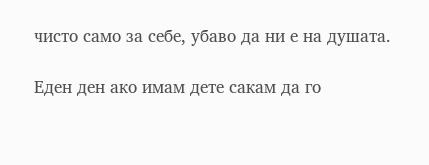чисто само за себе, убаво да ни е на душата.

Eден ден ако имам дете сакам да го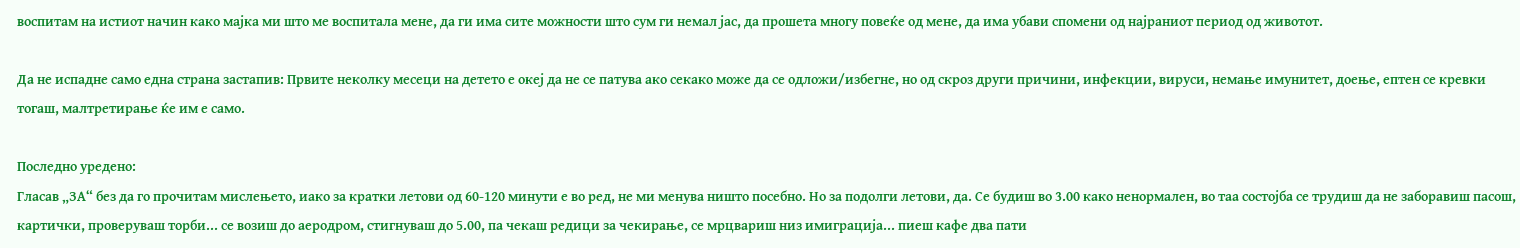воспитам на истиот начин како мајка ми што ме воспитала мене, да ги има сите можности што сум ги немал јас, да прошета многу повеќе од мене, да има убави спомени од најраниот период од животот.

Да не испадне само една страна застапив: Првите неколку месеци на детето е океј да не се патува ако секако може да се одложи/избегне, но од скроз други причини, инфекции, вируси, немање имунитет, доење, ептен се кревки тогаш, малтретирање ќе им е само.

Последно уредено:
Гласав „ЗА“ без да го прочитам мислењето, иако за кратки летови од 60-120 минути е во ред, не ми менува ништо посебно. Но за подолги летови, да. Се будиш во 3.00 како ненормален, во таа состојба се трудиш да не заборавиш пасош, картички, проверуваш торби... се возиш до аеродром, стигнуваш до 5.00, па чекаш редици за чекирање, се мрцвариш низ имиграција... пиеш кафе два пати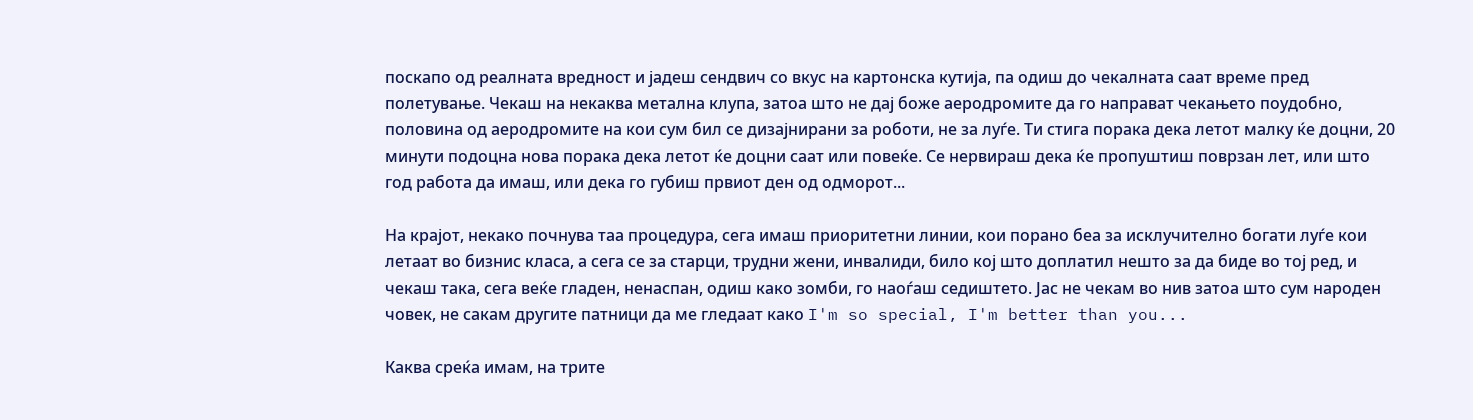поскапо од реалната вредност и јадеш сендвич со вкус на картонска кутија, па одиш до чекалната саат време пред полетување. Чекаш на некаква метална клупа, затоа што не дај боже аеродромите да го направат чекањето поудобно, половина од аеродромите на кои сум бил се дизајнирани за роботи, не за луѓе. Ти стига порака дека летот малку ќе доцни, 20 минути подоцна нова порака дека летот ќе доцни саат или повеќе. Се нервираш дека ќе пропуштиш поврзан лет, или што год работа да имаш, или дека го губиш првиот ден од одморот...

На крајот, некако почнува таа процедура, сега имаш приоритетни линии, кои порано беа за исклучително богати луѓе кои летаат во бизнис класа, а сега се за старци, трудни жени, инвалиди, било кој што доплатил нешто за да биде во тој ред, и чекаш така, сега веќе гладен, ненаспан, одиш како зомби, го наоѓаш седиштето. Јас не чекам во нив затоа што сум народен човек, не сакам другите патници да ме гледаат како I'm so special, I'm better than you...

Каква среќа имам, на трите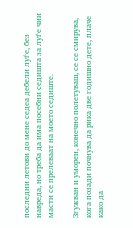последни летови до мене седеа дебели луѓе, без навреда, но треба да има посебни седишта за луѓе чии масти се прелеваат на моето седиште.

Згужван и уморен, конечно полетуваш, се се смирува, кога позади почнува да рика две годишно дете, плаче како да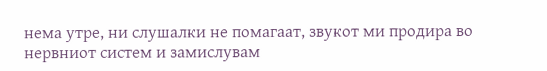нема утре, ни слушалки не помагаат, звукот ми продира во нервниот систем и замислувам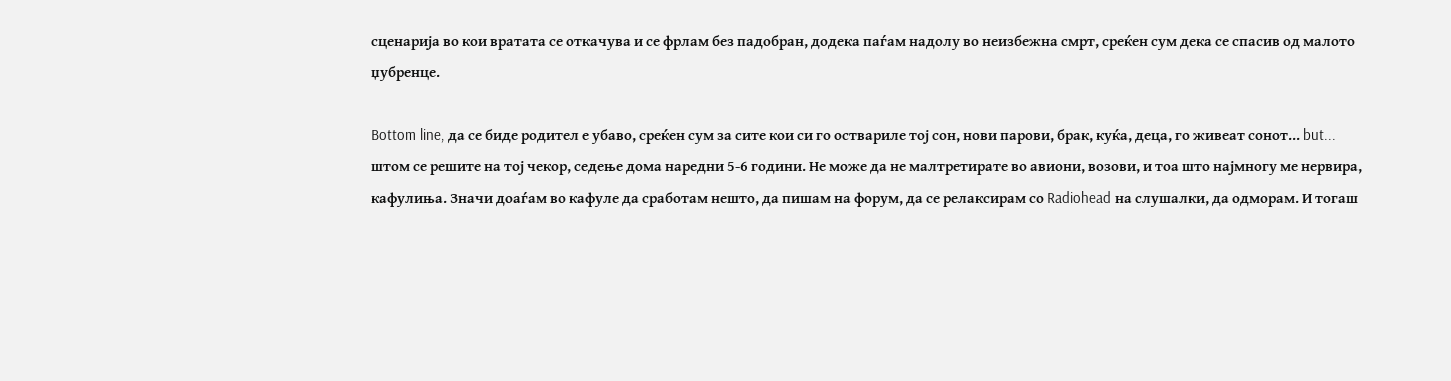сценарија во кои вратата се откачува и се фрлам без падобран, додека паѓам надолу во неизбежна смрт, среќен сум дека се спасив од малото џубренце.

Bottom line, да се биде родител е убаво, среќен сум за сите кои си го оствариле тој сон, нови парови, брак, куќа, деца, го живеат сонот... but... штом се решите на тој чекор, седење дома наредни 5-6 години. Не може да не малтретирате во авиони, возови, и тоа што најмногу ме нервира, кафулиња. Значи доаѓам во кафуле да сработам нешто, да пишам на форум, да се релаксирам со Radiohead на слушалки, да одморам. И тогаш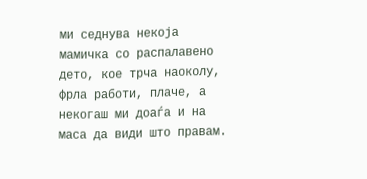ми седнува некоја мамичка со распалавено дето, кое трча наоколу, фрла работи, плаче, а некогаш ми доаѓа и на маса да види што правам.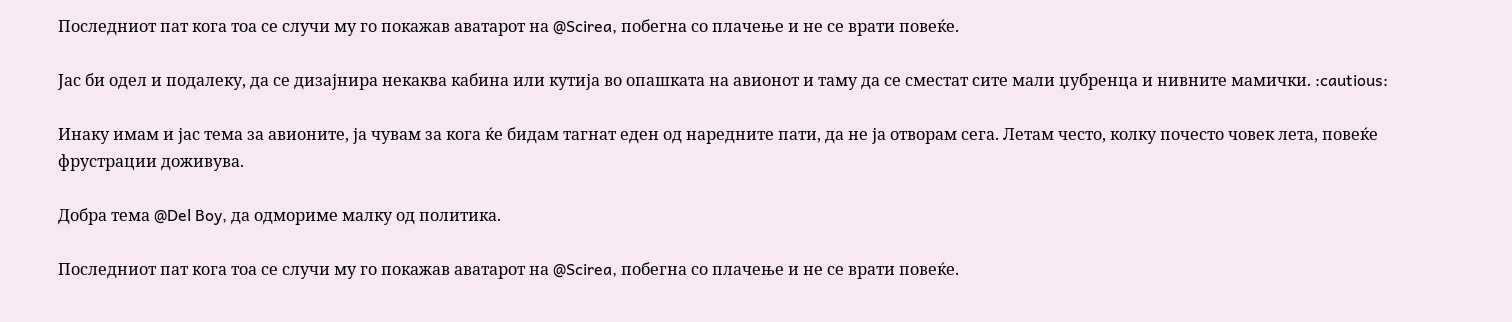Последниот пат кога тоа се случи му го покажав аватарот на @Scirea, побегна со плачење и не се врати повеќе.

Јас би одел и подалеку, да се дизајнира некаква кабина или кутија во опашката на авионот и таму да се сместат сите мали џубренца и нивните мамички. :cautious:

Инаку имам и јас тема за авионите, ја чувам за кога ќе бидам тагнат еден од наредните пати, да не ја отворам сега. Летам често, колку почесто човек лета, повеќе фрустрации доживува.

Добра тема @Del Boy, да одмориме малку од политика.

Последниот пат кога тоа се случи му го покажав аватарот на @Scirea, побегна со плачење и не се врати повеќе.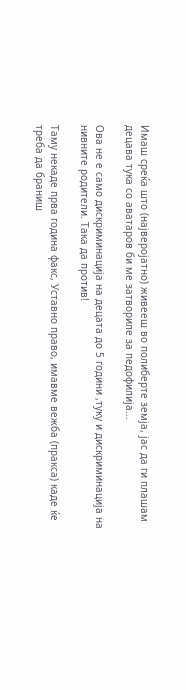Имаш среќа што (најверојатно) живееш во полиберте земја, јас да ги плашам децава тука со аватаров би ме затвориле за педофилија...

Ова не е само дискриминација на децата до 5 години ,туку и дискриминација на нивните родители. Така да против!

Таму некаде прва година факс, Уставно право, имавме вежба (пракса) каде ќе треба да браниш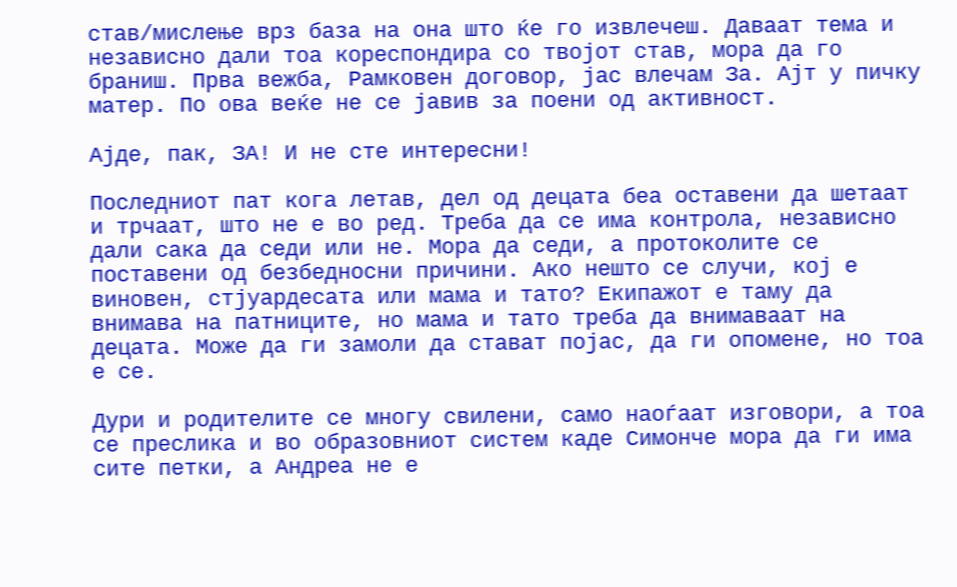став/мислење врз база на она што ќе го извлечеш. Даваат тема и независно дали тоа кореспондира со твојот став, мора да го браниш. Прва вежба, Рамковен договор, јас влечам За. Ајт у пичку матер. По ова веќе не се јавив за поени од активност.

Ајде, пак, ЗА! И не сте интересни!

Последниот пат кога летав, дел од децата беа оставени да шетаат и трчаат, што не е во ред. Треба да се има контрола, независно дали сака да седи или не. Мора да седи, а протоколите се поставени од безбедносни причини. Ако нешто се случи, кој е виновен, стјуардесата или мама и тато? Екипажот е таму да внимава на патниците, но мама и тато треба да внимаваат на децата. Може да ги замоли да стават појас, да ги опомене, но тоа е се.

Дури и родителите се многу свилени, само наоѓаат изговори, а тоа се преслика и во образовниот систем каде Симонче мора да ги има сите петки, а Андреа не е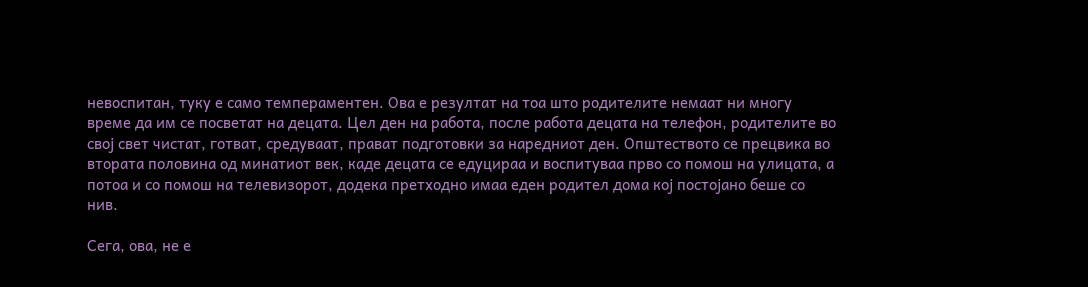невоспитан, туку е само темпераментен. Ова е резултат на тоа што родителите немаат ни многу време да им се посветат на децата. Цел ден на работа, после работа децата на телефон, родителите во свој свет чистат, готват, средуваат, прават подготовки за наредниот ден. Општеството се прецвика во втората половина од минатиот век, каде децата се едуцираа и воспитуваа прво со помош на улицата, а потоа и со помош на телевизорот, додека претходно имаа еден родител дома кој постојано беше со нив.

Сега, ова, не е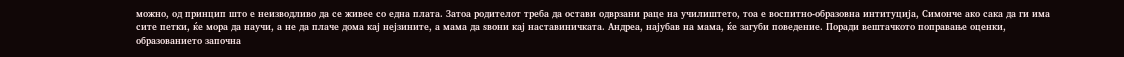можно, од принцип што е неизводливо да се живее со една плата. Затоа родителот треба да остави одврзани раце на училиштето, тоа е воспитно-образовна интитуција, Симонче ако сака да ги има сите петки, ќе мора да научи, а не да плаче дома кај нејзините, а мама да ѕвони кај наставиничката. Андреа, најубав на мама, ќе загуби поведение. Поради вештачкото поправање оценки, образованието започна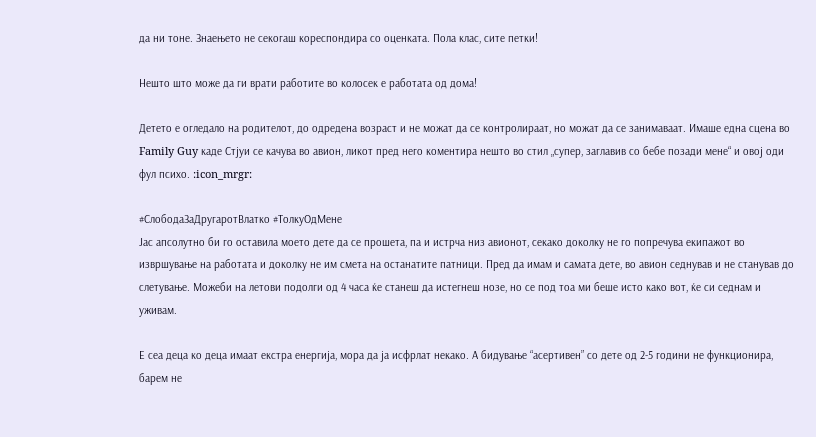да ни тоне. Знаењето не секогаш кореспондира со оценката. Пола клас, сите петки!

Нешто што може да ги врати работите во колосек е работата од дома!

Детето е огледало на родителот, до одредена возраст и не можат да се контролираат, но можат да се занимаваат. Имаше една сцена во Family Guy каде Стјуи се качува во авион, ликот пред него коментира нешто во стил „супер, заглавив со бебе позади мене“ и овој оди фул психо. :icon_mrgr:

#СлободаЗаДругаротВлатко #ТолкуОдМене
Јас апсолутно би го оставила моето дете да се прошета, па и истрча низ авионот, секако доколку не го попречува екипажот во извршување на работата и доколку не им смета на останатите патници. Пред да имам и самата дете, во авион седнував и не станував до слетување. Можеби на летови подолги од 4 часа ќе станеш да истегнеш нозе, но се под тоа ми беше исто како вот, ќе си седнам и уживам.

Е сеа деца ко деца имаат екстра енергија, мора да ја исфрлат некако. А бидување “асертивен” со дете од 2-5 години не функционира, барем не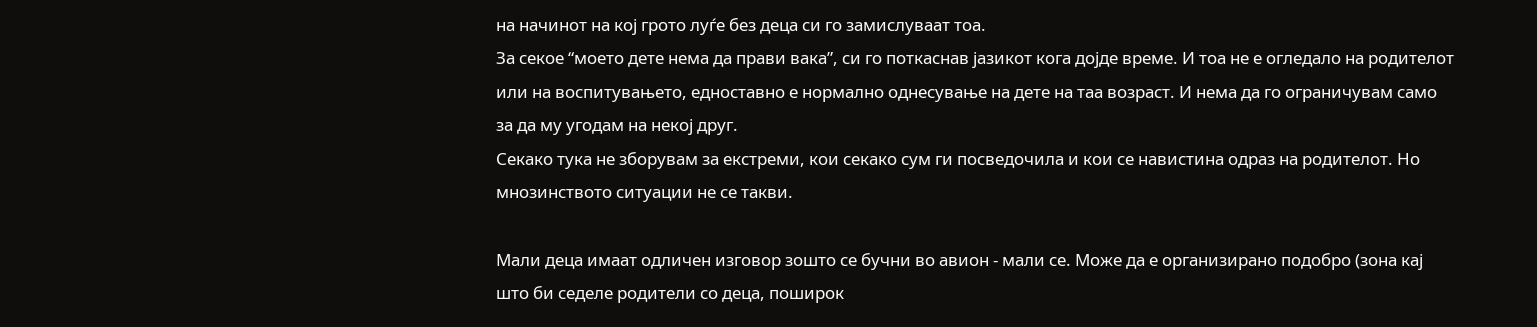на начинот на кој грото луѓе без деца си го замислуваат тоа.
За секое “моето дете нема да прави вака”, си го поткаснав јазикот кога дојде време. И тоа не е огледало на родителот или на воспитувањето, едноставно е нормално однесување на дете на таа возраст. И нема да го ограничувам само за да му угодам на некој друг.
Секако тука не зборувам за екстреми, кои секако сум ги посведочила и кои се навистина одраз на родителот. Но мнозинството ситуации не се такви.

Мали деца имаат одличен изговор зошто се бучни во авион - мали се. Може да е организирано подобро (зона кај што би седеле родители со деца, поширок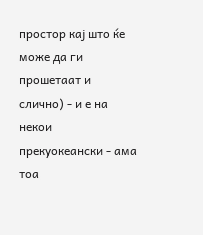простор кај што ќе може да ги прошетаат и слично) - и е на некои прекуокеански - ама тоа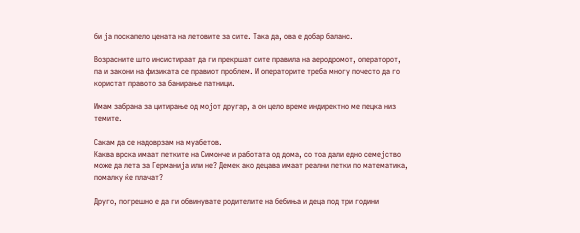би ја поскапело цената на летовите за сите. Така да, ова е добар баланс.

Возрасните што инсистираат да ги прекршат сите правила на аеродромот, операторот, па и закони на физиката се правиот проблем. И операторите треба многу почесто да го користат правото за банирање патници.

Имам забрана за цитирање од мојот другар, а он цело време индиректно ме пецка низ темите.

Сакам да се надоврзам на муабетов.
Каква врска имаат петките на Симонче и работата од дома, со тоа дали едно семејство може да лета за Германија или не? Демек ако децава имаат реални петки по математика, помалку ќе плачат?

Друго, погрешно е да ги обвинувате родителите на бебиња и деца под три години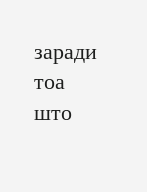заради тоа што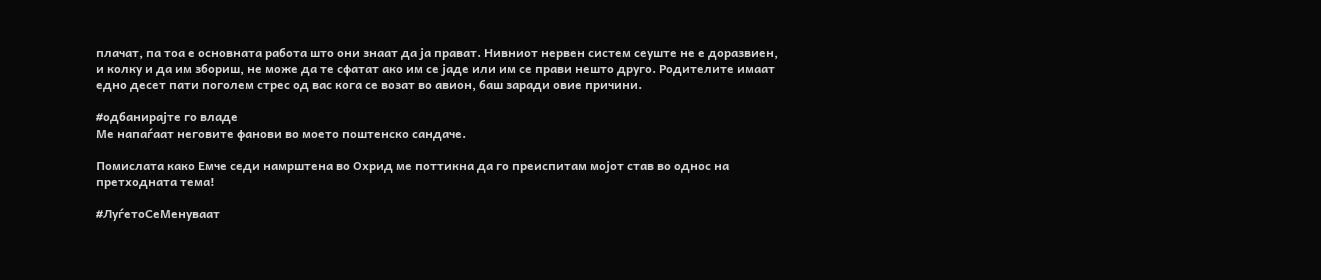плачат, па тоа е основната работа што они знаат да ја прават. Нивниот нервен систем сеуште не е доразвиен, и колку и да им збориш, не може да те сфатат ако им се јаде или им се прави нешто друго. Родителите имаат едно десет пати поголем стрес од вас кога се возат во авион, баш заради овие причини.

#одбанирајте го владе
Ме напаѓаат неговите фанови во моето поштенско сандаче.

Помислата како Емче седи намрштена во Охрид ме поттикна да го преиспитам мојот став во однос на претходната тема!

#ЛуѓетоСеМенуваат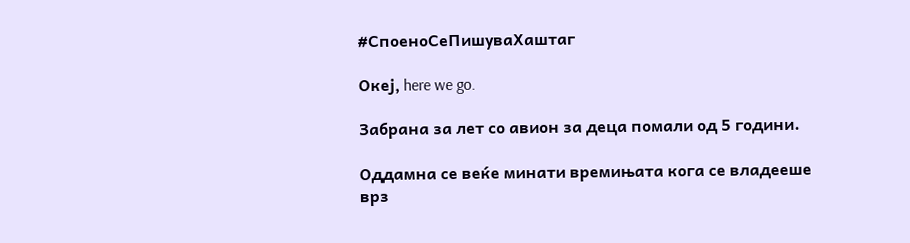#СпоеноСеПишуваХаштаг

Океј, here we go.

Забрана за лет со авион за деца помали од 5 години.

Оддамна се веќе минати времињата кога се владееше врз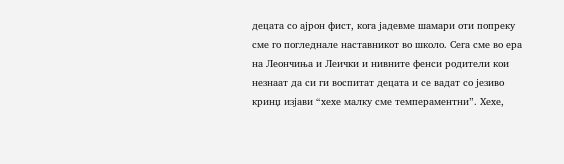децата со ајрон фист, кога јадевме шамари оти попреку сме го погледнале наставникот во школо. Сега сме во ера на Леончиња и Леички и нивните фенси родители кои незнаат да си ги воспитат децата и се вадат со језиво кринџ изјави “хехе малку сме темпераментни”. Хехе,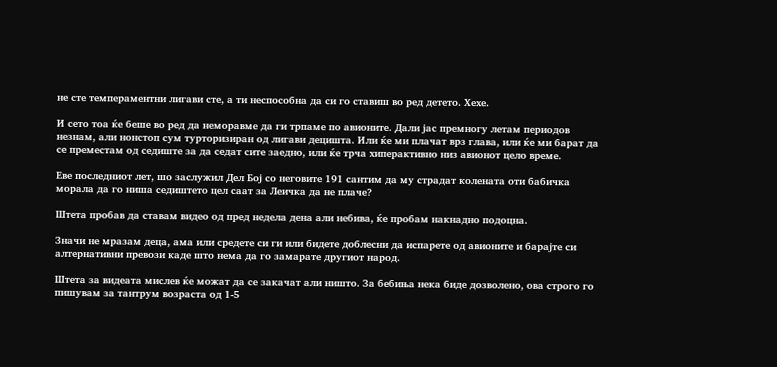не сте темпераментни лигави сте, а ти неспособна да си го ставиш во ред детето. Хехе.

И сето тоа ќе беше во ред да неморавме да ги трпаме по авионите. Дали јас премногу летам периодов незнам, али нонстоп сум турторизиран од лигави децишта. Или ќе ми плачат врз глава, или ќе ми барат да се преместам од седиште за да седат сите заедно, или ќе трча хиперактивно низ авионот цело време.

Еве последниот лет, шо заслужил Дел Бој со неговите 191 сантим да му страдат колената оти бабичка морала да го ниша седиштето цел саат за Леичка да не плаче?

Штета пробав да ставам видео од пред недела дена али небива, ќе пробам накнадно подоцна.

Значи не мразам деца, ама или средете си ги или бидете доблесни да испарете од авионите и барајте си алтернативни превози каде што нема да го замарате другиот народ.

Штета за видеата мислев ќе можат да се закачат али ништо. За бебиња нека биде дозволено, ова строго го пишувам за тантрум возраста од 1-5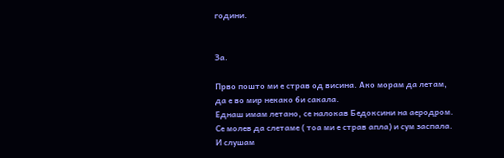години.


За.

Прво пошто ми е страв од висина. Ако морам да летам, да е во мир некако би сакала.
Еднаш имам летано, се налокав Бедоксини на аеродром. Се молев да слетаме ( тоа ми е страв апла) и сум заспала. И слушам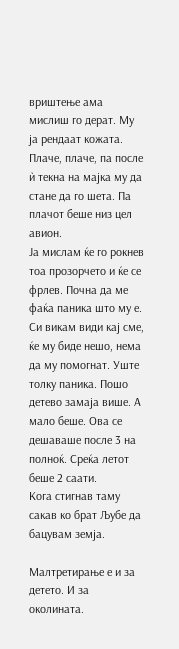вриштење ама мислиш го дерат. Му ја рендаат кожата.
Плаче, плаче, па после ѝ текна на мајка му да стане да го шета. Па плачот беше низ цел авион.
Ја мислам ќе го рокнев тоа прозорчето и ќе се фрлев. Почна да ме фаќа паника што му е. Си викам види кај сме, ќе му биде нешо, нема да му помогнат. Уште толку паника. Пошо детево замаја више. А мало беше. Ова се дешаваше после 3 на полноќ. Среќа летот беше 2 саати.
Кога стигнав таму сакав ко брат Љубе да бацувам земја.

Малтретирање е и за детето. И за околината.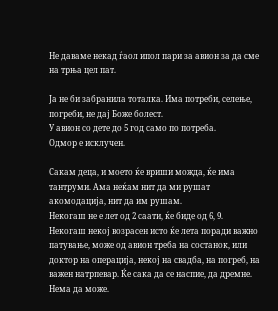Не даваме некад ѓаол ипол пари за авион за да сме на трња цел пат.

Ја не би забранила тоталка. Има потреби, селење, погреби, не дај Боже болест.
У авион со дете до 5 год само по потреба.
Одмор е исклучен.

Сакам деца, и моето ќе вриши можда, ќе има тантруми. Ама неќам нит да ми рушат акомодација, нит да им рушам.
Некогаш не е лет од 2 саати, ќе биде од 6, 9. Некогаш некој возрасен исто ќе лета поради важно патување, може од авион треба на состанок, или доктор на операција, некој на свадба, на погреб, на важен натрпевар. Ќе сака да се наспие, да дремне. Нема да може.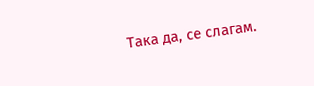Така да, се слагам.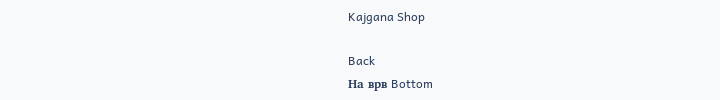Kajgana Shop

Back
На врв Bottom